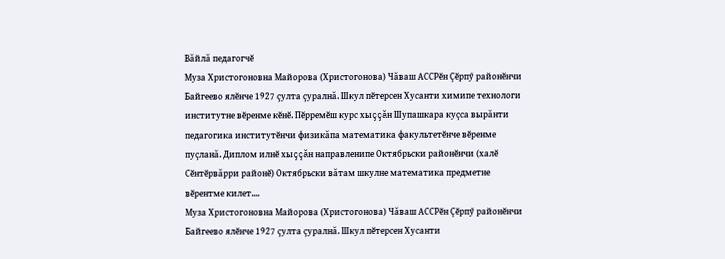Вăйлă педагогчӗ
Муза Христогоновна Майорова (Христогонова) Чăваш АССРӗн Çӗрпӳ районӗнчи Байгеево ялӗнче 1927 çулта çуралнă. Шкул пӗтерсен Хусанти химипе технологи институтне вӗренме кӗнӗ. Пӗрремӗш курс хыççăн Шупашкара куçса вырăнти педагогика институтӗнчи физикăпа математика факультетӗнче вӗренме пуçланă. Диплом илнӗ хыççăн направленипе Октябрьски районӗнчи (халӗ Сӗнтӗрвăрри районӗ) Октябрьски вăтам шкулне математика предметне вӗрентме килет....
Муза Христогоновна Майорова (Христогонова) Чăваш АССРӗн Çӗрпӳ районӗнчи Байгеево ялӗнче 1927 çулта çуралнă. Шкул пӗтерсен Хусанти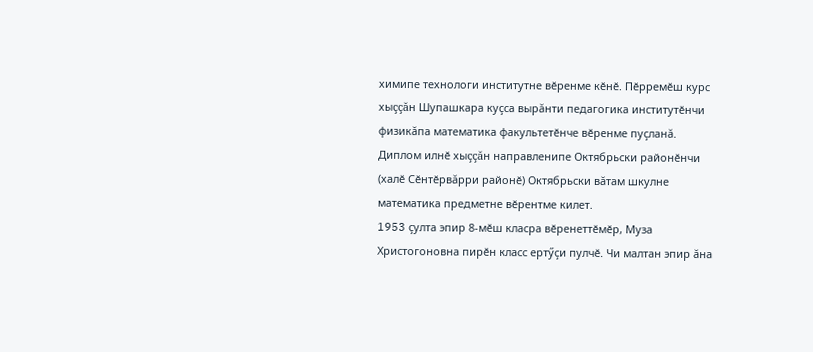химипе технологи институтне вӗренме кӗнӗ. Пӗрремӗш курс хыççăн Шупашкара куçса вырăнти педагогика институтӗнчи физикăпа математика факультетӗнче вӗренме пуçланă. Диплом илнӗ хыççăн направленипе Октябрьски районӗнчи (халӗ Сӗнтӗрвăрри районӗ) Октябрьски вăтам шкулне математика предметне вӗрентме килет.
1953 çулта эпир 8-мӗш класра вӗренеттӗмӗр, Муза Христогоновна пирӗн класс ертӳçи пулчӗ. Чи малтан эпир ăна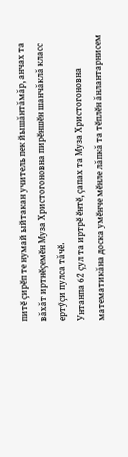питӗ çирӗп те нумай ыйтакан учитель пек йышăнтăмăр, анчах та вăхăт иртнӗçемӗн Муза Христогоновна пирӗншӗн шанчăклă класс ертӳçи пулса тăчӗ.
Унтанпа 62 çул та иртрӗ ӗнтӗ, çапах та Муза Христогоновна математикăна доска умӗнче мӗнле лăпкă та тӗплӗн ăнлантарнисем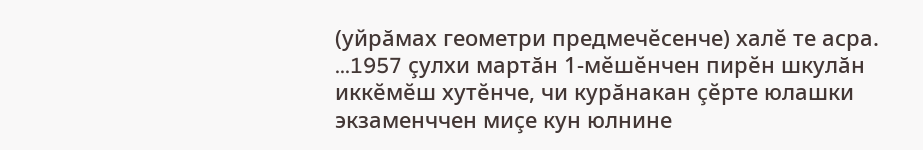(уйрăмах геометри предмечӗсенче) халӗ те асра.
...1957 çулхи мартăн 1-мӗшӗнчен пирӗн шкулăн иккӗмӗш хутӗнче, чи курăнакан çӗрте юлашки экзаменччен миçе кун юлнине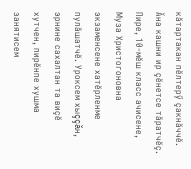кăтартакан пӗлтерӳ çакнăччӗ. Ăна кашни ир çӗнетсе тăратчӗç. Пире, 10-мӗш класс ачисене, Муза Христогоновна экзаменсене хатӗрленме пулăшатчӗ. Уроксем хыççăн, эрнине сахалтан та виçӗ хутчен, пирӗнпе хушма занятисем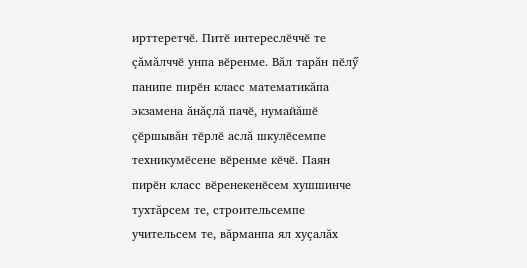ирттеретчӗ. Питӗ интереслӗччӗ те çăмăлччӗ унпа вӗренме. Вăл тарăн пӗлӳ панипе пирӗн класс математикăпа экзамена ăнăçлă пачӗ, нумайăшӗ çӗршывăн тӗрлӗ аслă шкулӗсемпе техникумӗсене вӗренме кӗчӗ. Паян пирӗн класс вӗренекенӗсем хушшинче тухтăрсем те, строительсемпе учительсем те, вăрманпа ял хуçалăх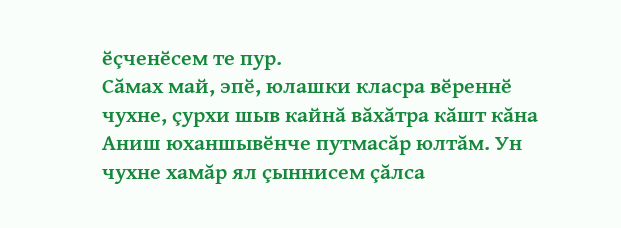ӗçченӗсем те пур.
Сăмах май, эпӗ, юлашки класра вӗреннӗ чухне, çурхи шыв кайнă вăхăтра кăшт кăна Аниш юханшывӗнче путмасăр юлтăм. Ун чухне хамăр ял çыннисем çăлса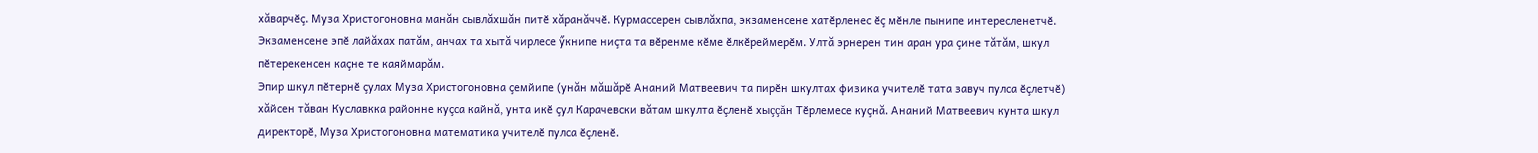хăварчӗç. Муза Христогоновна манăн сывлăхшăн питӗ хăранăччӗ. Курмассерен сывлăхпа, экзаменсене хатӗрленес ӗç мӗнле пынипе интересленетчӗ. Экзаменсене эпӗ лайăхах патăм, анчах та хытă чирлесе ӳкнипе ниçта та вӗренме кӗме ӗлкӗреймерӗм. Ултă эрнерен тин аран ура çине тăтăм, шкул пӗтерекенсен каçне те каяймарăм.
Эпир шкул пӗтернӗ çулах Муза Христогоновна çемйипе (унăн мăшăрӗ Ананий Матвеевич та пирӗн шкултах физика учителӗ тата завуч пулса ӗçлетчӗ) хăйсен тăван Куславкка районне куçса кайнă, унта икӗ çул Карачевски вăтам шкулта ӗçленӗ хыççăн Тӗрлемесе куçнă. Ананий Матвеевич кунта шкул директорӗ, Муза Христогоновна математика учителӗ пулса ӗçленӗ.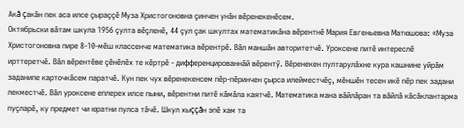Акă çакăн пек аса илсе çыраççӗ Муза Христогоновна çинчен унăн вӗренекенӗсем.
Октябрьски вăтам шкула 1956 çулта вӗçленӗ, 44 çул çак шкултах математикăна вӗрентнӗ Мария Евгеньевна Матюшова: «Муза Христогоновна пире 8-10-мӗш классенче математика вӗрентрӗ. Вăл маншăн авторитетчӗ. Уроксене питӗ интереслӗ ирттеретчӗ. Вăл вӗрентӗве çӗнӗлӗх те кӗртрӗ - дифференцированнăй вӗрентӳ. Вӗренекен пултарулăхне кура кашнине уйрăм заданипе карточкăсем паратчӗ. Кун пек чух вӗренекенсем пӗр-пӗринчен çырса илейместчӗç, мӗншӗн тесен икӗ пӗр пек задани лекместчӗ. Вăл уроксене еплерех илсе пыни, вӗрентни питӗ кăмăла каятчӗ. Математика мана вăйлăран та вăйлă кăсăклантарма пуçларӗ, ку предмет чи юратни пулса тăчӗ. Шкул хыççăн эпӗ хам та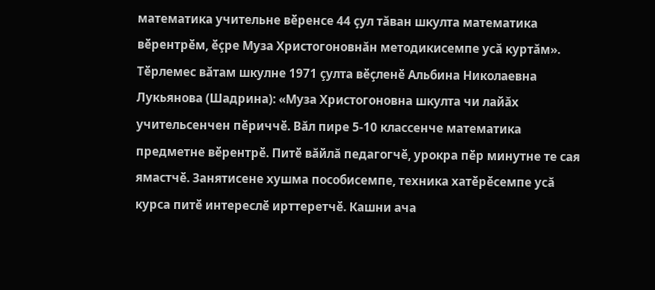математика учительне вӗренсе 44 çул тăван шкулта математика вӗрентрӗм, ӗçре Муза Христогоновнăн методикисемпе усă куртăм».
Тӗрлемес вăтам шкулне 1971 çулта вӗçленӗ Альбина Николаевна Лукьянова (Шадрина): «Муза Христогоновна шкулта чи лайăх учительсенчен пӗриччӗ. Вăл пире 5-10 классенче математика предметне вӗрентрӗ. Питӗ вăйлă педагогчӗ, урокра пӗр минутне те сая ямастчӗ. Занятисене хушма пособисемпе, техника хатӗрӗсемпе усă курса питӗ интереслӗ ирттеретчӗ. Кашни ача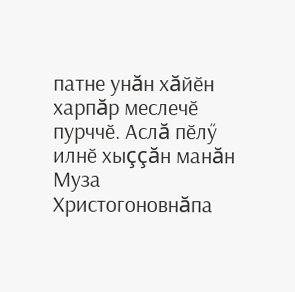патне унăн хăйӗн харпăр меслечӗ пурччӗ. Аслă пӗлӳ илнӗ хыççăн манăн Муза Христогоновнăпа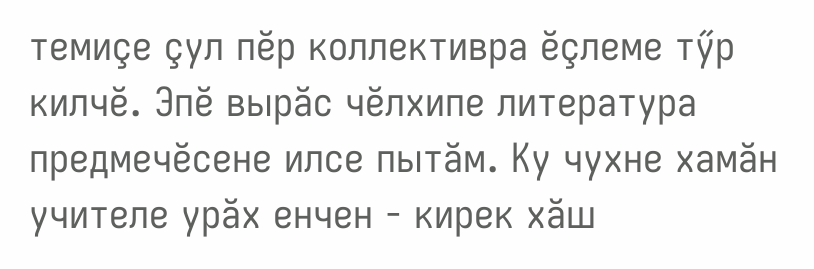темиçе çул пӗр коллективра ӗçлеме тӳр килчӗ. Эпӗ вырăс чӗлхипе литература предмечӗсене илсе пытăм. Ку чухне хамăн учителе урăх енчен - кирек хăш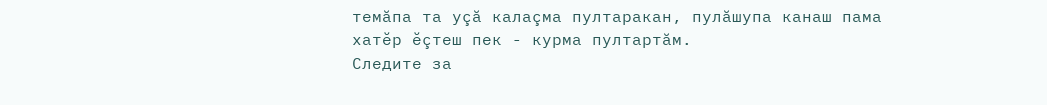темăпа та уçă калаçма пултаракан, пулăшупа канаш пама хатӗр ӗçтеш пек - курма пултартăм.
Следите за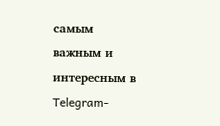самым важным и интересным в Telegram-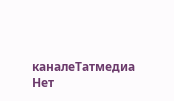каналеТатмедиа
Нет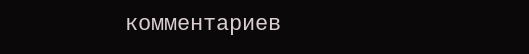комментариев